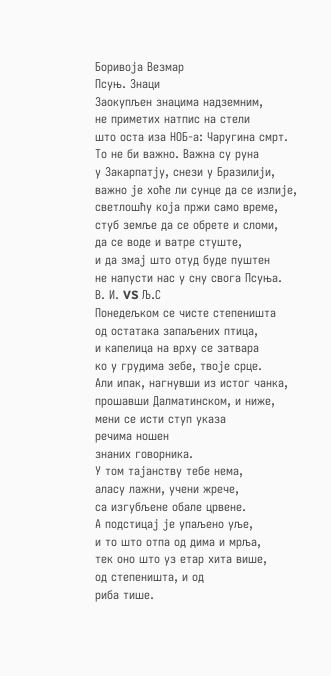Боривоја Везмар
Псуњ. Знаци
Заокупљен знацима надземним,
не приметих натпис на стели
што оста иза НОБ-а: Чаругина смрт.
То не би важно. Важна су руна
у Закарпатју, снези у Бразилији,
важно је хоће ли сунце да се излије,
светлошћу која пржи само време,
стуб земље да се обрете и сломи,
да се воде и ватре стуште,
и да змај што отуд буде пуштен
не напусти нас у сну свога Псуња.
В. И. VS Љ.С
Понедељком се чисте степеништа
од остатака запаљених птица,
и капелица на врху се затвара
ко у грудима зебе, твоје срце.
Али ипак, нагнувши из истог чанка,
прошавши Далматинском, и ниже,
мени се исти ступ указа
речима ношен
знаних говорника.
У том тајанству тебе нема,
аласу лажни, учени жрече,
са изгубљене обале црвене.
А подстицај је упаљено уље,
и то што отпа од дима и мрља,
тек оно што уз етар хита више,
од степеништа, и од
риба тише.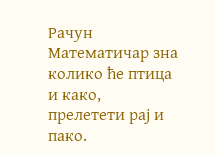Рачун
Математичар зна
колико ће птица и како,
прелетети рај и пако.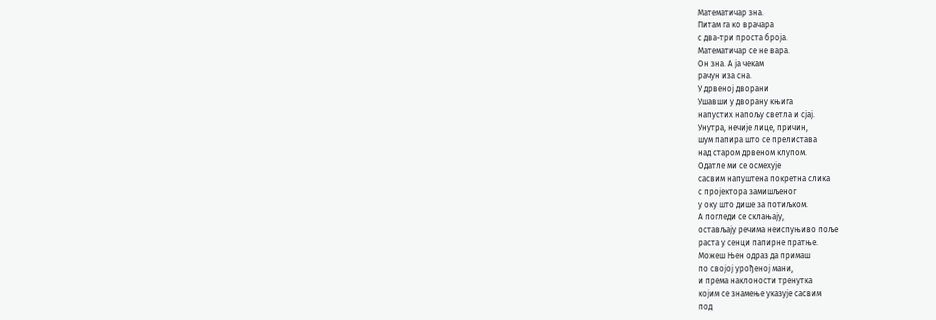Математичар зна.
Питам га ко врачара
с два-три проста броја.
Математичар се не вара.
Он зна. А ја чекам
рачун иза сна.
У дрвеној дворани
Ушавши у дворану књига
напустих напољу светла и сјај.
Унутра, нечије лице, причин,
шум папира што се прелистава
над старом дрвеном клупом.
Одатле ми се осмехује
сасвим напуштена покретна слика
с пројектора замишљеног
у оку што дише за потиљком.
А погледи се склањају,
остављају речима неиспуњиво поље
раста у сенци папирне пратње.
Можеш Њен одраз да примаш
по својој урођеној мани,
и према наклоности тренутка
којим се знамење указује сасвим
под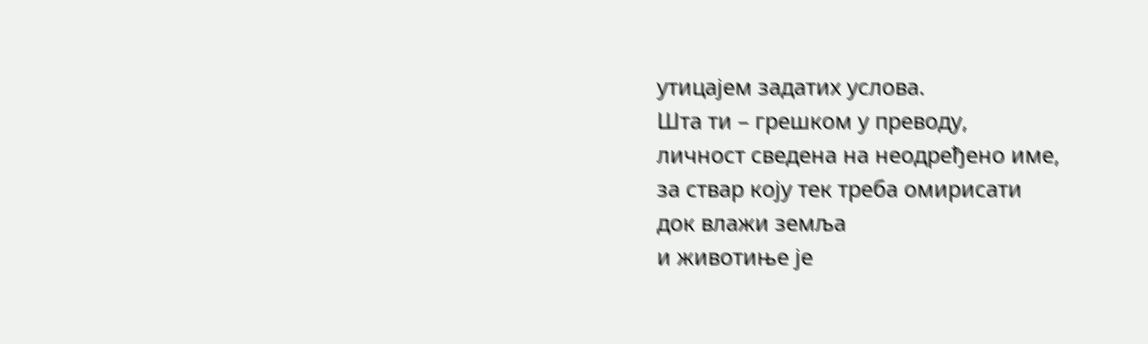утицајем задатих услова.
Шта ти – грешком у преводу,
личност сведена на неодређено име,
за ствар коју тек треба омирисати
док влажи земља
и животиње је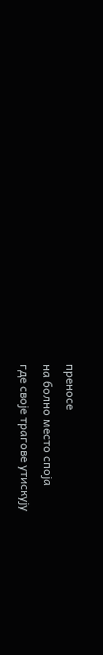преносе
на болно место споја
где своје трагове утискују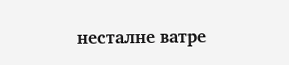несталне ватре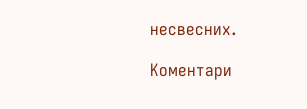несвесних.

Коментари